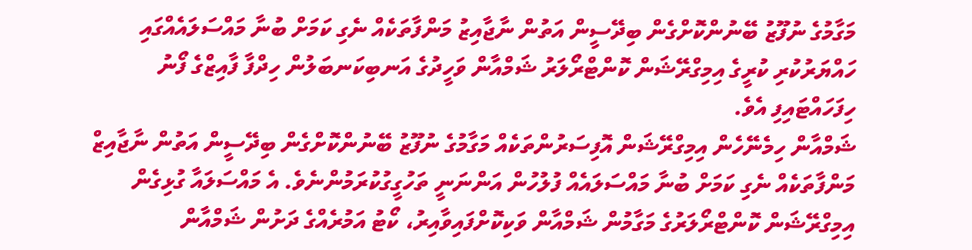މަގާމުގެ ނުފޫޒު ބޭނުންކޮށްގެން ބިދޭސީން އަތުން ނާޖާއިޒު މަންފާތަކެއް ނެގި ކަމަށް ބުނާ މައްސަލައެއްގައި ހައްޔަރުކުރި ކުރީގެ އިމިގްރޭޝަން ކޮންޓްރޯލަރު ޝަމްއާން ވަހީދުގެ އަނބިކަނބަލުން ހިދްފާ ފާއިޒްގެ ފޯނު ހިފަހައްޓައިފި އެވެ.
ޝަމްއާން ހިމެނޭހެން އިމިގްރޭޝަން އޮފިސަރުންތަކެއް މަގާމުގެ ނުފޫޒު ބޭނުންކޮށްގެން ބިދޭސީން އަތުން ނާޖާއިޒް މަންފާތަކެއް ނެގި ކަމަށް ބުނާ މައްސަލައެއް ފުލުހުން އަންނަނީ ތަހުގީގުކުރަމުންނެވެ. އެ މައްސަލައާ ގުޅިގެން އިމިގްރޭޝަން ކޮންޓްރޯލަރުގެ މަގާމުން ޝަމްއާން ވަކިކޮށްފައިވާއިރު، ކޯޓު އަމުރެއްގެ ދަށުން ޝަމްއާން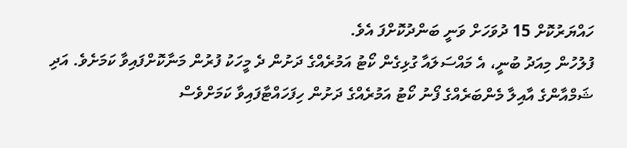ހައްޔަރުކޮށް 15 ދުވަހަށް ވަނީ ބަންދުކޮށްފަ އެވެ.
ފުލުހުން މިއަދު ބުނީ، އެ މައްސަލައާ ގުޅިގެން ކޯޓު އަމުރެއްގެ ދަށުން ދެ މީހަކު ފުރުން މަނާކޮށްފައިވާ ކަމަށެވެ. އަދި ޝަމްއާންގެ އާއިލާ މެންބަރެއްގެ ފޯނު ކޯޓު އަމުރެއްގެ ދަށުން ހިފަހައްޓާފައިވާ ކަމަށްވެސް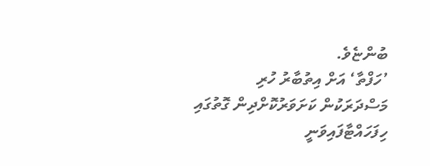ބުންޏެވެ.
’ހަފްތާ‘ އަށް އިތުބާރު ހުރި މަސްދަރަކުން ކަށަވަރުކޮށްދިން ގޮތުގައި ހިފަހައްޓާފައިވަނީ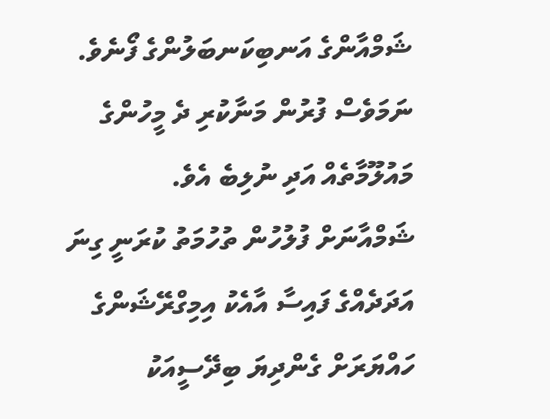ޝަމްއާންގެ އަނބިކަނބަލުންގެ ފޯނެވެ. ނަމަވެސް ފުރުން މަނާކުރި ދެ މީހުންގެ މައުލޫމާތެއް އަދި ނުލިބެ އެވެ.
ޝަމްއާނަށް ފުލުހުން ތުހުމަތު ކުރަނީ ގިނަ އަދަދެއްގެ ފައިސާ އާއެކު އިމިގްރޭޝަންގެ ހައްޔަރަށް ގެންދިޔަ ބިދޭސީއަކު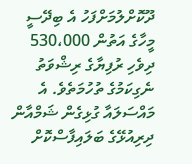ދޫކޮށްލުމަށްފަހު އެ ބިދޭސީ މީހާގެ އަތުން 530،000 ދިވެހި ރުފިޔާގެ ރިޝްވަތު ނެގިކަމުގެ ތުހުމަތެވެ. އެ މައްސަލައާ ގުޅިގެން ޝަމްއާން ދިރިއުޅޭގެ ބަލައިފާސްކޮށް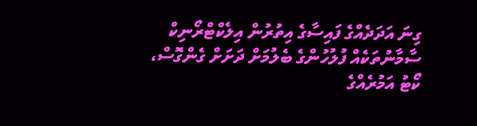ގިނަ އަދަދެއްގެ ފައިސާގެ އިތުރުން އިލެކްޓްރޯނިކް ސާމާނުތަކެއް ފުލުހުންގެ ބެލުމަށް ދަށަށް ގެންގޮސް، ކޯޓު އަމުރެއްގެ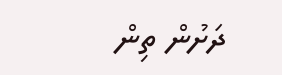ދަށުން ތިން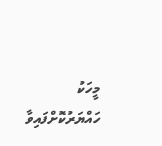މީހަކު ހައްޔަރުކޮށްފައިވާ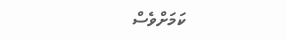ކަމަށްވެސް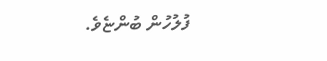ފުލުހުން ބުންޏެވެ.